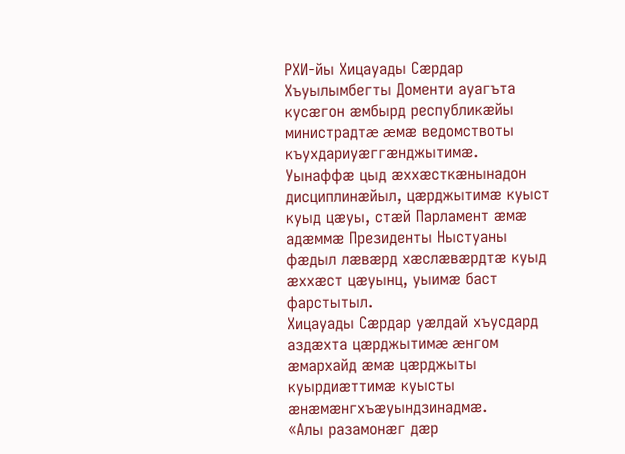РХИ-йы Хицауады Сæрдар Хъуылымбегты Доменти ауагъта кусæгон æмбырд республикæйы министрадтæ æмæ ведомствоты къухдариуæггæнджытимæ.
Уынаффæ цыд æххæсткæнынадон дисциплинæйыл, цæрджытимæ куыст куыд цæуы, стæй Парламент æмæ адæммæ Президенты Ныстуаны фæдыл лæвæрд хæслæвæрдтæ куыд æххæст цæуынц, уыимæ баст фарстытыл.
Хицауады Сæрдар уæлдай хъусдард аздæхта цæрджытимæ æнгом æмархайд æмæ цæрджыты куырдиæттимæ куысты æнæмæнгхъæуындзинадмæ.
«Алы разамонæг дæр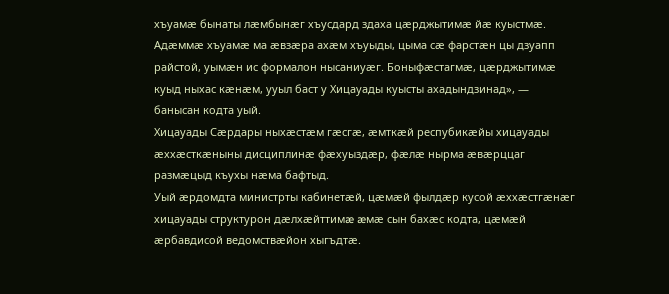хъуамæ бынаты лæмбынæг хъусдард здаха цæрджытимæ йæ куыстмæ. Адæммæ хъуамæ ма æвзæра ахæм хъуыды, цыма сæ фарстæн цы дзуапп райстой, уымæн ис формалон нысаниуæг. Боныфæстагмæ, цæрджытимæ куыд ныхас кæнæм, ууыл баст у Хицауады куысты ахадындзинад», — банысан кодта уый.
Хицауады Сæрдары ныхæстæм гæсгæ, æмткæй респубикæйы хицауады æххæсткæныны дисциплинæ фæхуыздæр, фæлæ нырма æвæрццаг размæцыд къухы нæма бафтыд.
Уый æрдомдта министрты кабинетæй, цæмæй фылдæр кусой æххæстгæнæг хицауады структурон дæлхæйттимæ æмæ сын бахæс кодта, цæмæй æрбавдисой ведомствæйон хыгъдтæ.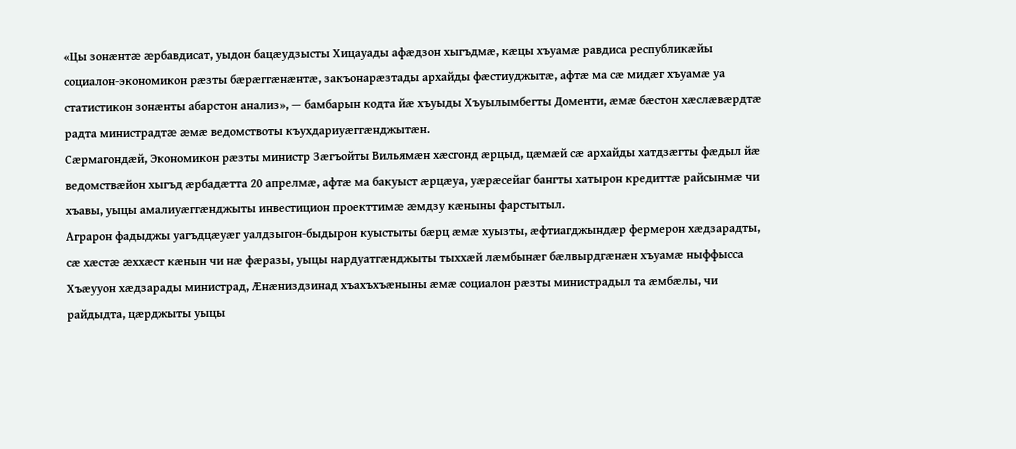«Цы зонæнтæ æрбавдисат, уыдон бацæудзысты Хицауады афæдзон хыгъдмæ, кæцы хъуамæ равдиса республикæйы социалон-экономикон рæзты бæрæггæнæнтæ, закъонарæзтады архайды фæстиуджытæ, афтæ ма сæ мидæг хъуамæ уа статистикон зонæнты абарстон анализ», — бамбарын кодта йæ хъуыды Хъуылымбегты Доменти, æмæ бæстон хæслæвæрдтæ радта министрадтæ æмæ ведомствоты къухдариуæггæнджытæн.
Сæрмагондæй, Экономикон рæзты министр Зæгъойты Вильямæн хæсгонд æрцыд, цæмæй сæ архайды хатдзæгты фæдыл йæ ведомствæйон хыгъд æрбадæтта 20 апрелмæ, афтæ ма бакуыст æрцæуа, уæрæсейаг бангты хатырон кредиттæ райсынмæ чи хъавы, уыцы амалиуæггæнджыты инвестицион проекттимæ æмдзу кæныны фарстытыл.
Аграрон фадыджы уагъдцæуæг уалдзыгон-быдырон куыстыты бæрц æмæ хуызты, æфтиагджындæр фермерон хæдзарадты, сæ хæстæ æххæст кæнын чи нæ фæразы, уыцы нардуатгæнджыты тыххæй лæмбынæг бæлвырдгæнæн хъуамæ ныффысса Хъæууон хæдзарады министрад, Æнæниздзинад хъахъхъæныны æмæ социалон рæзты министрадыл та æмбæлы, чи райдыдта, цæрджыты уыцы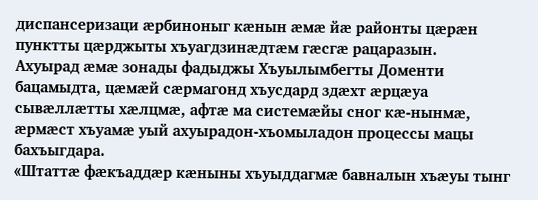диспансеризаци æрбиноныг кæнын æмæ йæ районты цæрæн пунктты цæрджыты хъуагдзинæдтæм гæсгæ рацаразын.
Ахуырад æмæ зонады фадыджы Хъуылымбегты Доменти бацамыдта, цæмæй сæрмагонд хъусдард здæхт æрцæуа сывæллæтты хæлцмæ, афтæ ма системæйы сног кæ-нынмæ, æрмæст хъуамæ уый ахуырадон-хъомыладон процессы мацы бахъыгдара.
«Штаттæ фæкъаддæр кæныны хъуыддагмæ бавналын хъæуы тынг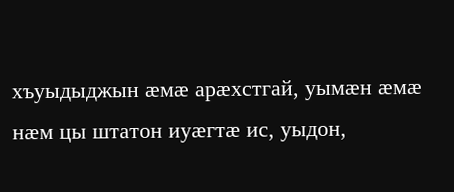хъуыдыджын æмæ арæхстгай, уымæн æмæ нæм цы штатон иуæгтæ ис, уыдон,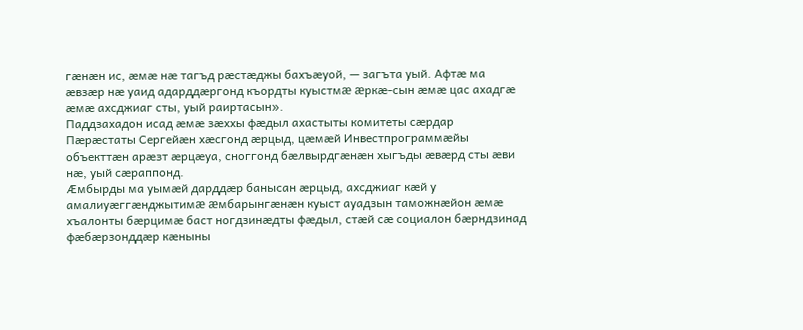гæнæн ис, æмæ нæ тагъд рæстæджы бахъæуой, — загъта уый. Афтæ ма æвзæр нæ уаид адарддæргонд къордты куыстмæ æркæ-сын æмæ цас ахадгæ æмæ ахсджиаг сты, уый раиртасын».
Паддзахадон исад æмæ зæххы фæдыл ахастыты комитеты сæрдар Пæрæстаты Сергейæн хæсгонд æрцыд, цæмæй Инвестпрограммæйы объекттæн арæзт æрцæуа, сноггонд бæлвырдгæнæн хыгъды æвæрд сты æви нæ, уый сæраппонд.
Æмбырды ма уымæй дарддæр банысан æрцыд, ахсджиаг кæй у амалиуæггæнджытимæ æмбарынгæнæн куыст ауадзын таможнæйон æмæ хъалонты бæрцимæ баст ногдзинæдты фæдыл, стæй сæ социалон бæрндзинад фæбæрзонддæр кæныны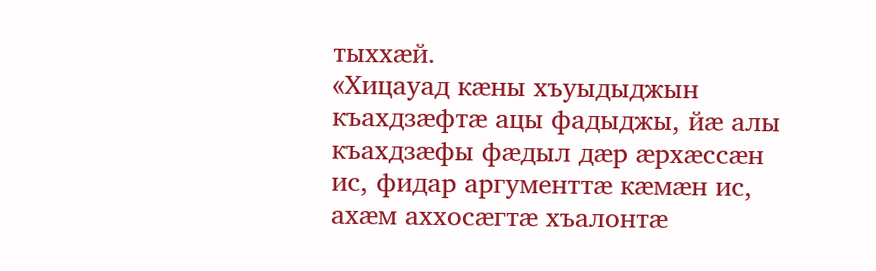тыххæй.
«Хицауад кæны хъуыдыджын къахдзæфтæ ацы фадыджы, йæ алы къахдзæфы фæдыл дæр æрхæссæн ис, фидар аргументтæ кæмæн ис, ахæм аххосæгтæ хъалонтæ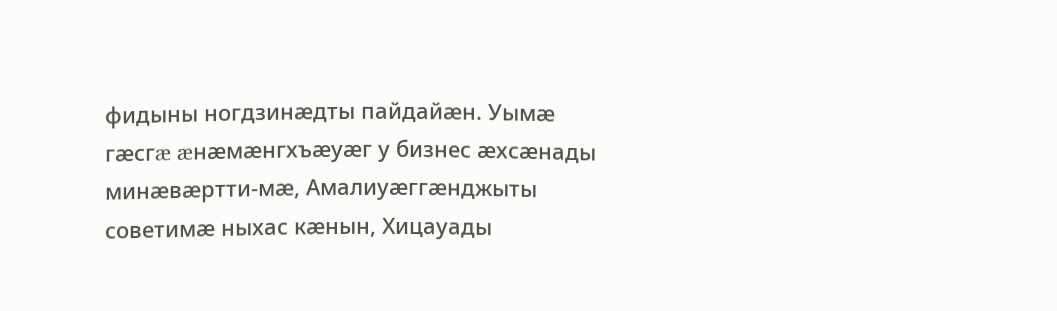фидыны ногдзинæдты пайдайæн. Уымæ гæсгæ æнæмæнгхъæуæг у бизнес æхсæнады минæвæртти-мæ, Амалиуæггæнджыты советимæ ныхас кæнын, Хицауады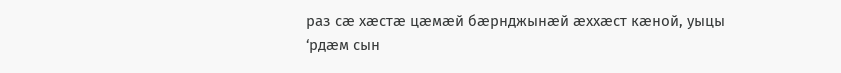раз сæ хæстæ цæмæй бæрнджынæй æххæст кæной, уыцы ‘рдæм сын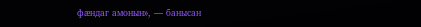фæндаг амонын», — банысан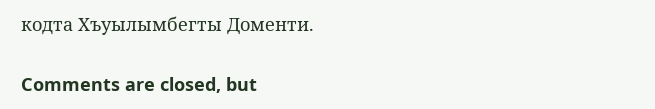кодта Хъуылымбегты Доменти.

Comments are closed, but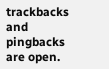trackbacks and pingbacks are open.